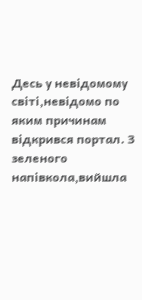Десь у невідомому світі,невідомо по яким причинам відкрився портал. З зеленого напівкола,вийшла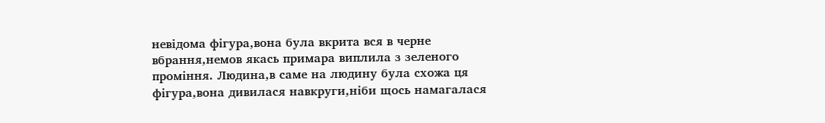невідома фігура,вона була вкрита вся в черне вбрання,немов якась примара виплила з зеленого проміння. Людина,в саме на людину була схожа ця фігура,вона дивилася навкруги,ніби щось намагалася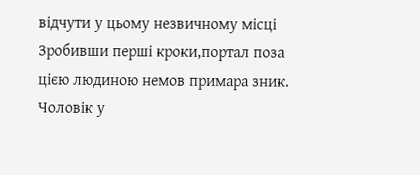відчути у цьому незвичному місці
Зробивши перші кроки,портал поза цією людиною немов примара зник. Чоловік у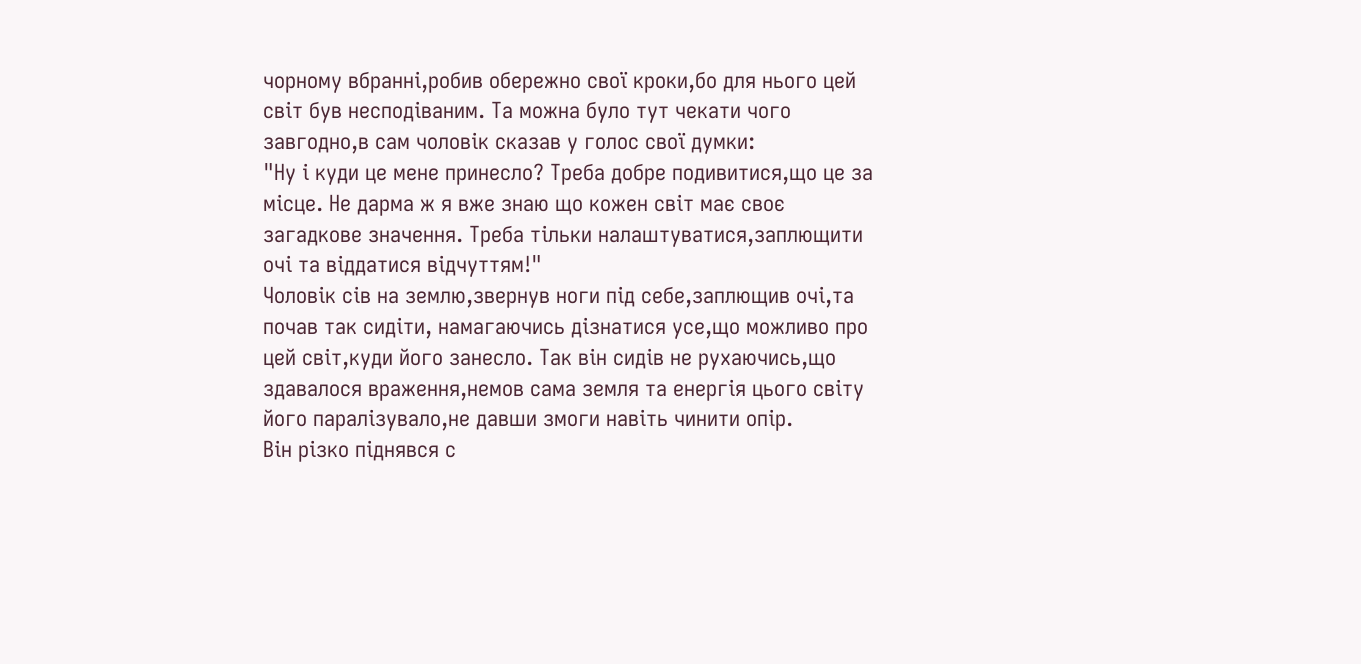чорному вбранні,робив обережно свої кроки,бо для нього цей світ був несподіваним. Та можна було тут чекати чого завгодно,в сам чоловік сказав у голос свої думки:
"Ну і куди це мене принесло? Треба добре подивитися,що це за місце. Не дарма ж я вже знаю що кожен світ має своє загадкове значення. Треба тільки налаштуватися,заплющити очі та віддатися відчуттям!"
Чоловік сів на землю,звернув ноги під себе,заплющив очі,та почав так сидіти, намагаючись дізнатися усе,що можливо про цей світ,куди його занесло. Так він сидів не рухаючись,що здавалося враження,немов сама земля та енергія цього світу його паралізувало,не давши змоги навіть чинити опір.
Він різко піднявся с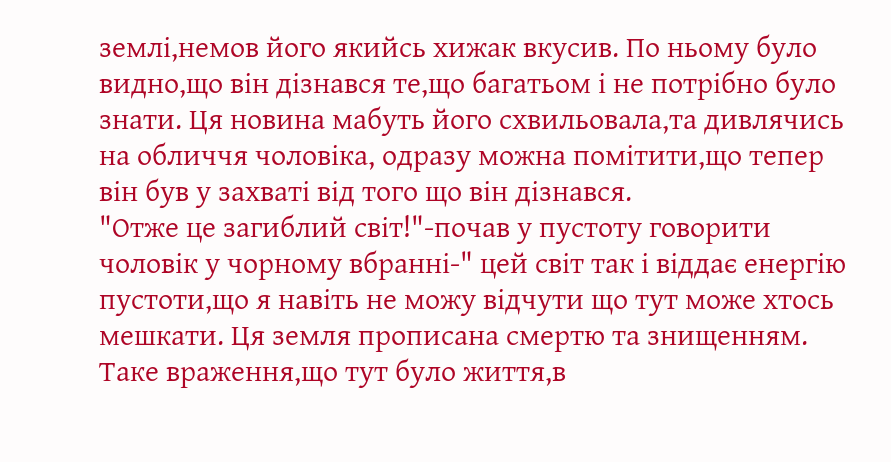землі,немов його якийсь хижак вкусив. По ньому було видно,що він дізнався те,що багатьом і не потрібно було знати. Ця новина мабуть його схвильовала,та дивлячись на обличчя чоловіка, одразу можна помітити,що тепер він був у захваті від того що він дізнався.
"Отже це загиблий світ!"-почав у пустоту говорити чоловік у чорному вбранні-" цей світ так і віддає енергію пустоти,що я навіть не можу відчути що тут може хтось мешкати. Ця земля прописана смертю та знищенням. Таке враження,що тут було життя,в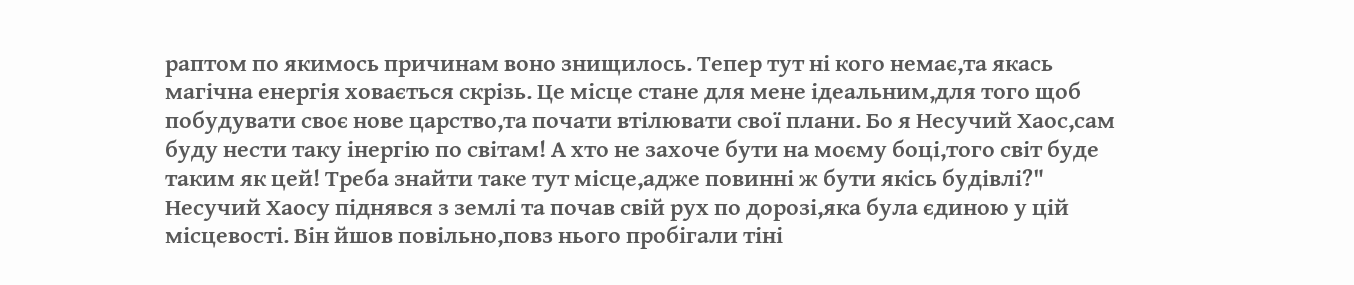раптом по якимось причинам воно знищилось. Тепер тут ні кого немає,та якась магічна енергія ховається скрізь. Це місце стане для мене ідеальним,для того щоб побудувати своє нове царство,та почати втілювати свої плани. Бо я Несучий Хаос,сам буду нести таку інергію по світам! А хто не захоче бути на моєму боці,того світ буде таким як цей! Треба знайти таке тут місце,адже повинні ж бути якісь будівлі?"
Несучий Хаосу піднявся з землі та почав свій рух по дорозі,яка була єдиною у цій місцевості. Він йшов повільно,повз нього пробігали тіні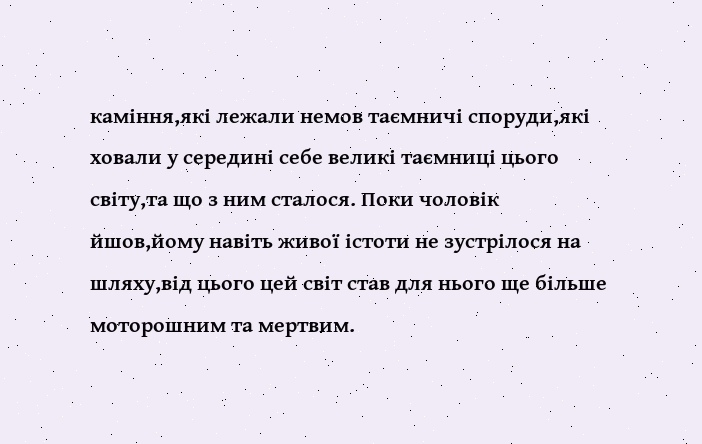каміння,які лежали немов таємничі споруди,які ховали у середині себе великі таємниці цього світу,та що з ним сталося. Поки чоловік йшов,йому навіть живої істоти не зустрілося на шляху,від цього цей світ став для нього ще більше моторошним та мертвим.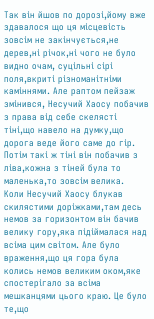Так він йшов по дорозі,йому вже здавалося що ця місцевість зовсім не закінчується,не дерев,ні річок,ні чого не було видно очам, суцільні сірі поля,вкриті різноманітніми каміннями. Але раптом пейзаж змінився, Несучий Хаосу побачив з права від себе скелясті тіні,що навело на думку,що дорога веде його саме до гір. Потім такі ж тіні він побачив з ліва,кожна з тіней була то маленька,то зовсім велика.
Коли Несучий Хаосу блукав скилястими доріжками,там десь немов за горизонтом він бачив велику гору,яка підіймалася над всіма цим світом. Але було враження,що ця гора була колись немов великим оком,яке спостерігало за всіма мешканцями цього краю. Це було те,що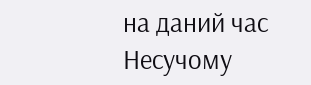на даний час Несучому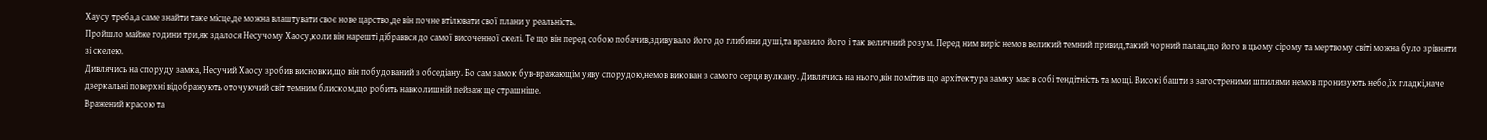Хаусу треба,а саме знайти таке місце,де можна влаштувати своє нове царство,де він почне втілювати свої плани у реальність.
Пройшло майже години три,як здалося Несучому Хаосу,коли він нарешті дібраввся до самої височенної скелі. Те що він перед собою побачив,здивувало його до глибини душі,та вразило його і так величний розум. Перед ним виріс немов великий темний привид,такий чорний палац,що його в цьому сірому та мертвому світі можна було зрівняти зі скелею.
Дивлячись на споруду замка, Несучий Хаосу зробив висновки,що він побудований з обседіану. Бо сам замок був-вражающім уяву спорудою,немов викован з самого серця вулкану. Дивлячись на нього,він помітив що архітектура замку має в собі тендітність та мощі. Високі башти з загостреними шпилями немов пронизують небо,їх гладкі,наче дзеркальні поверхні відображують оточуючий світ темним блиском,що робить навколишній пейзаж ще страшніше.
Вражений красою та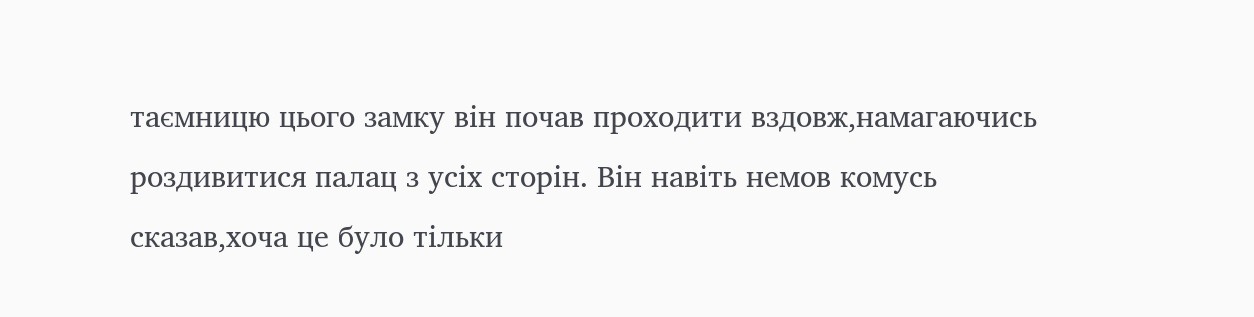таємницю цього замку він почав проходити вздовж,намагаючись роздивитися палац з усіх сторін. Він навіть немов комусь сказав,хоча це було тільки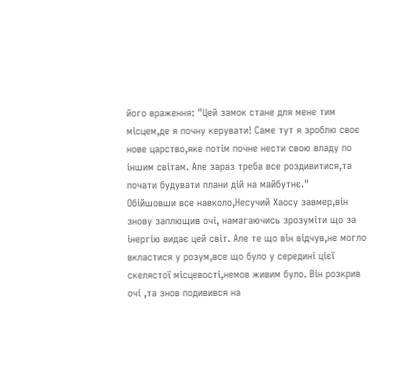його враження: "Цей замок стане для мене тим місцем,де я почну керувати! Саме тут я зроблю своє нове царство,яке потім почне нести свою владу по іншим світам. Але зараз треба все роздивитися,та почати будувати плани дій на майбутнє."
Обійшовши все навколо,Несучий Хаосу завмер,він знову заплющив очі, намагаючись зрозуміти що за інергію видає цей світ. Але те що він відчув,не могло вкластися у розум,все що було у середині цієї скелястої місцевості,немов живим було. Він розкрив очі ,та знов подивився на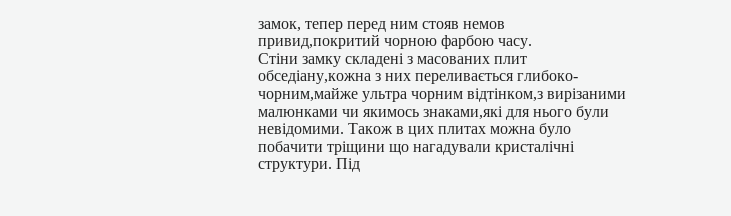замок, тепер перед ним стояв немов привид,покритий чорною фарбою часу.
Стіни замку складені з масованих плит обседіану,кожна з них переливається глибоко-чорним,майже ультра чорним відтінком,з вирізаними малюнками чи якимось знаками,які для нього були невідомими. Також в цих плитах можна було побачити тріщини що нагадували кристалічні структури. Під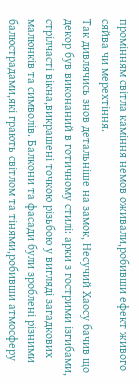промінням світла каміння немов оживали,робивши ефект живого сяйва чи мерехтіння.
Так дивлячись знов детальніше на замок, Несучий Хаосу бачив що декор був виконаний в готичному стилі: арки з гострими ізгибами, стрілчасті вікна,викрашені точкою різьбою у вигляді загадкових малюнків та символів. Балкони та фасади були зроблені різними балюстрадами,які грають світлом та тінями,робивши атмосферу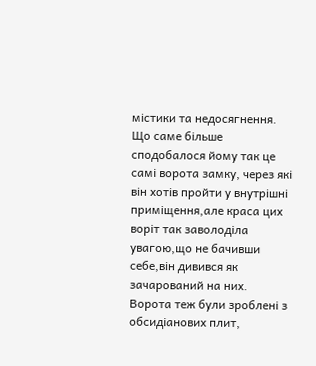містики та недосягнення.
Що саме більше сподобалося йому так це самі ворота замку, через які він хотів пройти у внутрішні приміщення,але краса цих воріт так заволоділа увагою,що не бачивши себе,він дивився як зачарований на них.
Ворота теж були зроблені з обсидіанових плит,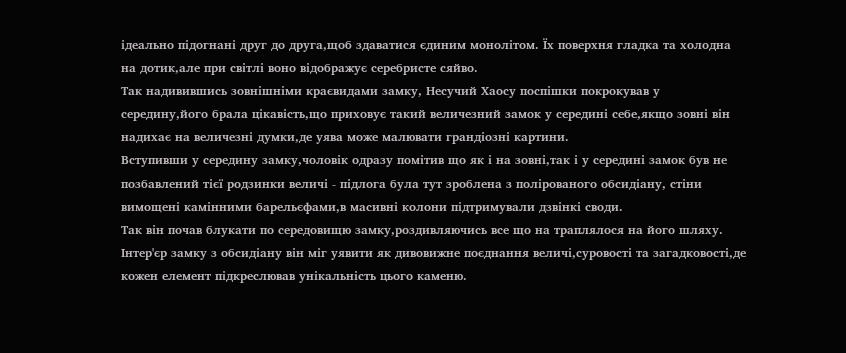ідеально підогнані друг до друга,щоб здаватися єдиним монолітом. Їх поверхня гладка та холодна на дотик,але при світлі воно відображує серебристе сяйво.
Так надивившись зовнішніми краєвидами замку, Несучий Хаосу поспішки покрокував у середину,його брала цікавість,що приховує такий величезний замок у середині себе,якщо зовні він надихає на величезні думки,де уява може малювати грандіозні картини.
Вступивши у середину замку,чоловік одразу помітив що як і на зовні,так і у середині замок був не позбавлений тієї родзинки величі - підлога була тут зроблена з полірованого обсидіану, стіни вимощені камінними барельєфами,в масивні колони підтримували дзвінкі своди.
Так він почав блукати по середовищю замку,роздивляючись все що на траплялося на його шляху. Інтер'єр замку з обсидіану він міг уявити як дивовижне поєднання величі,суровості та загадковості,де кожен елемент підкреслював унікальність цього каменю.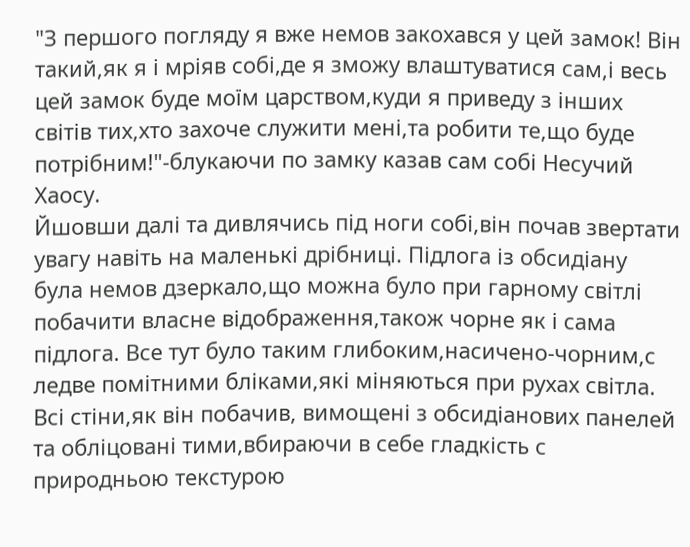"З першого погляду я вже немов закохався у цей замок! Він такий,як я і мріяв собі,де я зможу влаштуватися сам,і весь цей замок буде моїм царством,куди я приведу з інших світів тих,хто захоче служити мені,та робити те,що буде потрібним!"-блукаючи по замку казав сам собі Несучий Хаосу.
Йшовши далі та дивлячись під ноги собі,він почав звертати увагу навіть на маленькі дрібниці. Підлога із обсидіану була немов дзеркало,що можна було при гарному світлі побачити власне відображення,також чорне як і сама підлога. Все тут було таким глибоким,насичено-чорним,с ледве помітними бліками,які міняються при рухах світла. Всі стіни,як він побачив, вимощені з обсидіанових панелей та обліцовані тими,вбираючи в себе гладкість с природньою текстурою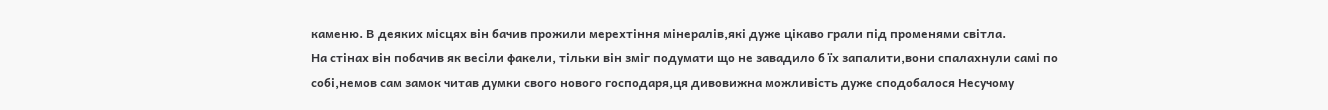каменю. В деяких місцях він бачив прожили мерехтіння мінералів,які дуже цікаво грали під променями світла.
На стінах він побачив як весіли факели, тільки він зміг подумати що не завадило б їх запалити,вони спалахнули самі по собі,немов сам замок читав думки свого нового господаря,ця дивовижна можливість дуже сподобалося Несучому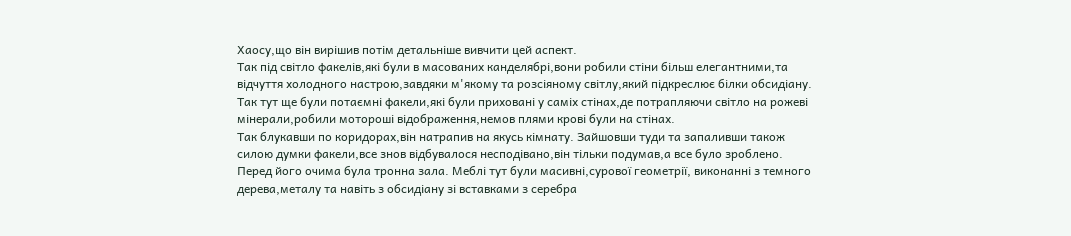Хаосу,що він вирішив потім детальніше вивчити цей аспект.
Так під світло факелів,які були в масованих канделябрі,вони робили стіни більш елегантними,та відчуття холодного настрою,завдяки м'якому та розсіяному світлу,який підкреслює білки обсидіану. Так тут ще були потаємні факели,які були приховані у саміх стінах,де потрапляючи світло на рожеві мінерали,робили мотороші відображення,немов плями крові були на стінах.
Так блукавши по коридорах,він натрапив на якусь кімнату. Зайшовши туди та запаливши також силою думки факели,все знов відбувалося несподівано,він тільки подумав,а все було зроблено. Перед його очима була тронна зала. Меблі тут були масивні,сурової геометрії, виконанні з темного дерева,металу та навіть з обсидіану зі вставками з серебра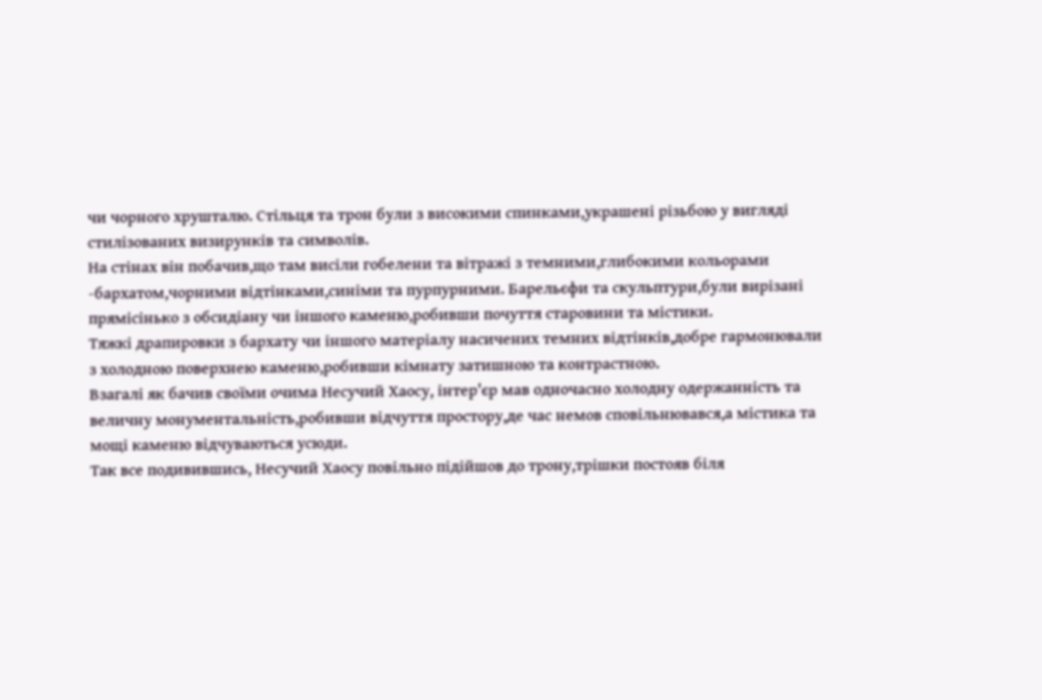чи чорного хрушталю. Стільця та трон були з високими спинками,украшені різьбою у вигляді стилізованих визирунків та символів.
На стінах він побачив,що там висіли гобелени та вітражі з темними,глибокими кольорами -бархатом,чорними відтінками,синіми та пурпурними. Барельєфи та скульптури,були вирізані прямісінько з обсидіану чи іншого каменю,робивши почуття старовини та містики.
Тяжкі драпировки з бархату чи іншого матеріалу насичених темних відтінків,добре гармонювали з холодною поверхнею каменю,робивши кімнату затишною та контрастною.
Взагалі як бачив своїми очима Несучий Хаосу, інтер'єр мав одночасно холодну одержанність та величну монументальність,робивши відчуття простору,де час немов сповільнювався,а містика та мощі каменю відчуваються усюди.
Так все подивившись, Несучий Хаосу повільно підійшов до трону,трішки постояв біля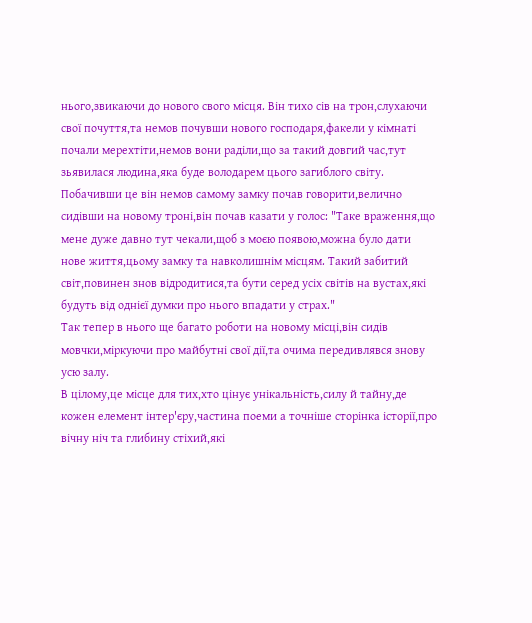нього,звикаючи до нового свого місця. Він тихо сів на трон,слухаючи свої почуття,та немов почувши нового господаря,факели у кімнаті почали мерехтіти,немов вони раділи,що за такий довгий час,тут зьявилася людина,яка буде володарем цього загиблого світу.
Побачивши це він немов самому замку почав говорити,велично сидівши на новому троні,він почав казати у голос: "Таке враження,що мене дуже давно тут чекали,щоб з моєю появою,можна було дати нове життя,цьому замку та навколишнім місцям. Такий забитий світ,повинен знов відродитися,та бути серед усіх світів на вустах,які будуть від однієї думки про нього впадати у страх."
Так тепер в нього ще багато роботи на новому місці,він сидів мовчки,міркуючи про майбутні свої дії,та очима передивлявся знову усю залу.
В цілому,це місце для тих,хто цінує унікальність,силу й тайну,де кожен елемент інтер'єру,частина поеми а точніше сторінка історії,про вічну ніч та глибину стіхий,які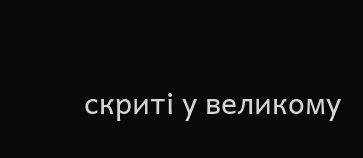скриті у великому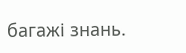багажі знань.